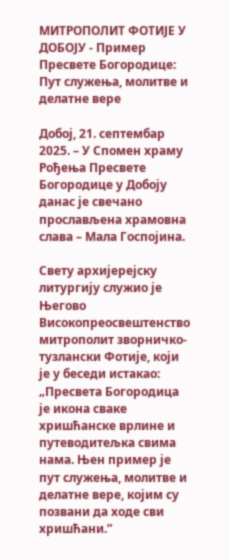МИТРОПОЛИТ ФОТИЈЕ У ДОБОЈУ - Пример Пресвете Богородице: Пут служења, молитве и делатне вере

Добој, 21. септембар 2025. – У Спомен храму Рођења Пресвете Богородице у Добоју данас је свечано прослављена храмовна слава – Мала Госпојина.

Свету архијерејску литургију служио је Његово Високопреосвештенство митрополит зворничко-тузлански Фотије, који је у беседи истакао: „Пресвета Богородица је икона сваке хришћанске врлине и путеводитељка свима нама. Њен пример је пут служења, молитве и делатне вере, којим су позвани да ходе сви хришћани.”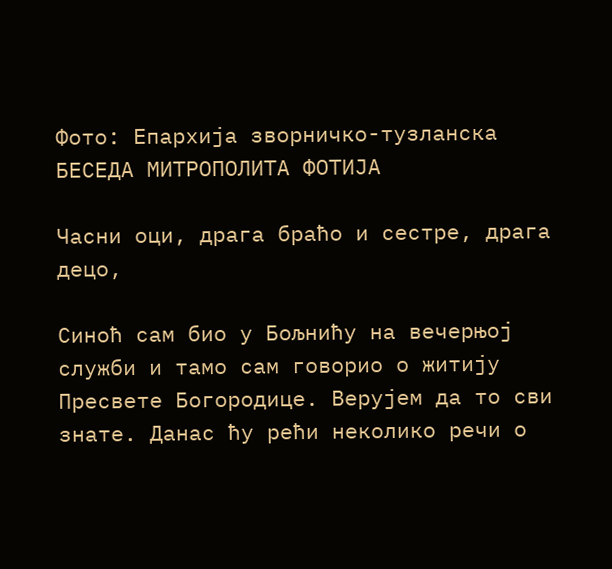Фото: Епархија зворничко-тузланска
БЕСЕДА МИТРОПОЛИТА ФОТИЈА

Часни оци, драга браћо и сестре, драга децо,

Синоћ сам био у Бољнићу на вечерњој служби и тамо сам говорио о житију Пресвете Богородице. Верујем да то сви знате. Данас ћу рећи неколико речи о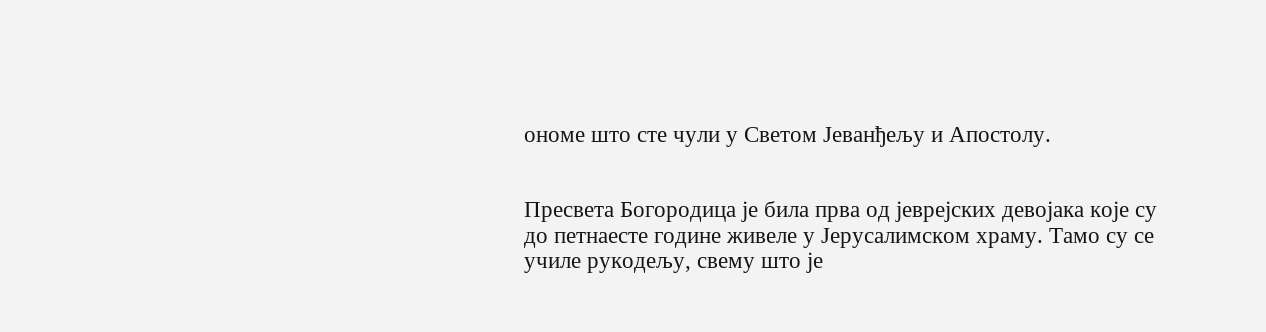ономе што сте чули у Светом Јеванђељу и Апостолу.


Пресвета Богородица је била прва од јеврејских девојака које су до петнаесте године живеле у Јерусалимском храму. Тамо су се училе рукодељу, свему што је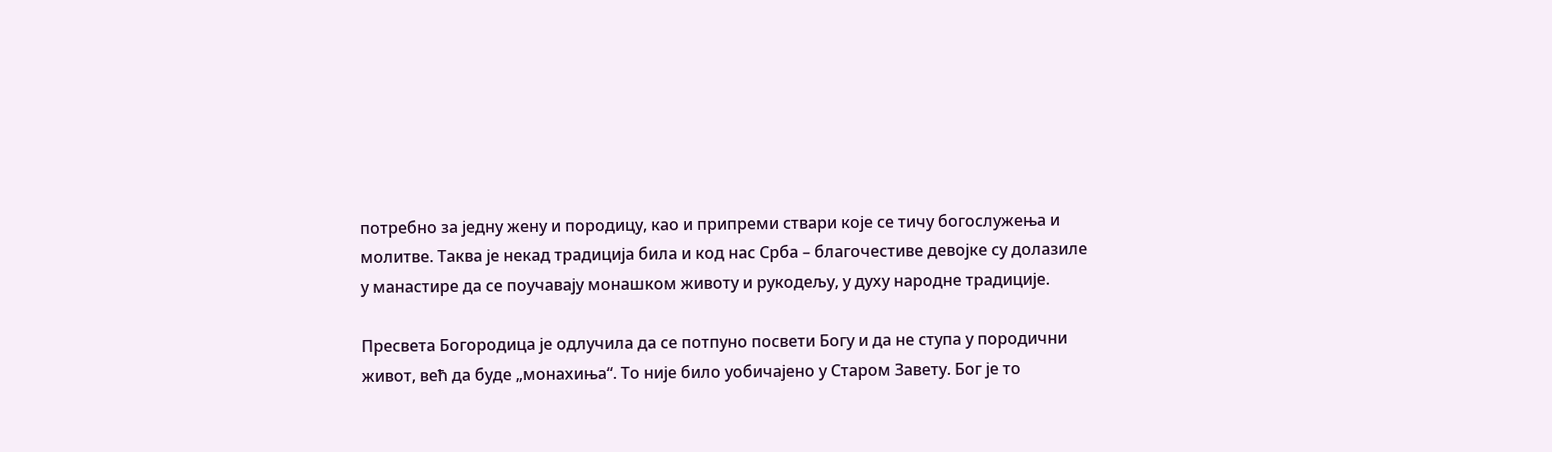потребно за једну жену и породицу, као и припреми ствари које се тичу богослужења и молитве. Таква је некад традиција била и код нас Срба – благочестиве девојке су долазиле у манастире да се поучавају монашком животу и рукодељу, у духу народне традиције.

Пресвета Богородица је одлучила да се потпуно посвети Богу и да не ступа у породични живот, већ да буде „монахиња“. То није било уобичајено у Старом Завету. Бог је то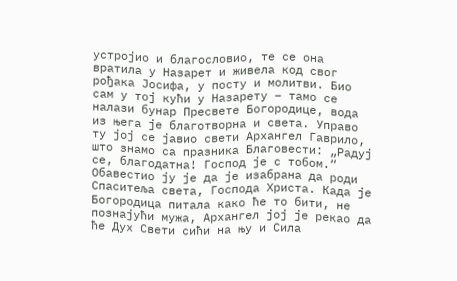устројио и благословио, те се она вратила у Назарет и живела код свог рођака Јосифа, у посту и молитви. Био сам у тој кући у Назарету – тамо се налази бунар Пресвете Богородице, вода из њега је благотворна и света. Управо ту јој се јавио свети Архангел Гаврило, што знамо са празника Благовести: „Радуј се, благодатна! Господ је с тобом.“ Обавестио ју је да је изабрана да роди Спаситеља света, Господа Христа. Када је Богородица питала како ће то бити, не познајући мужа, Архангел јој је рекао да ће Дух Свети сићи на њу и Сила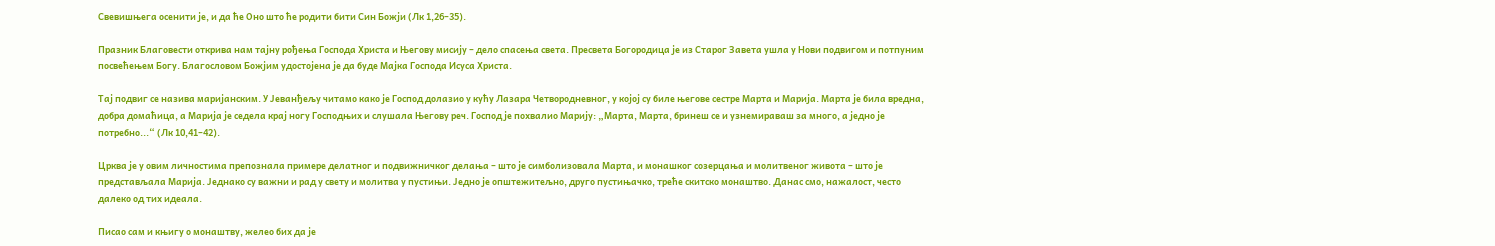Свевишњега осенити је, и да ће Оно што ће родити бити Син Божји (Лк 1,26–35).

Празник Благовести открива нам тајну рођења Господа Христа и Његову мисију – дело спасења света. Пресвета Богородица је из Старог Завета ушла у Нови подвигом и потпуним посвећењем Богу. Благословом Божјим удостојена је да буде Мајка Господа Исуса Христа.

Тај подвиг се назива маријанским. У Јеванђељу читамо како је Господ долазио у кућу Лазара Четвородневног, у којој су биле његове сестре Марта и Марија. Марта је била вредна, добра домаћица, а Марија је седела крај ногу Господњих и слушала Његову реч. Господ је похвалио Марију: „Марта, Марта, бринеш се и узнемираваш за много, а једно је потребно...“ (Лк 10,41–42).

Црква је у овим личностима препознала примере делатног и подвижничког делања – што је симболизовала Марта, и монашког созерцања и молитвеног живота – што је представљала Марија. Једнако су важни и рад у свету и молитва у пустињи. Једно је општежитељно, друго пустињачко, треће скитско монаштво. Данас смо, нажалост, често далеко од тих идеала.

Писао сам и књигу о монаштву, желео бих да је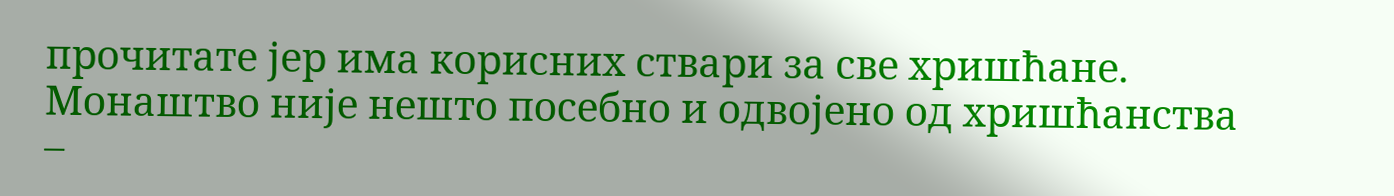прочитате јер има корисних ствари за све хришћане. Монаштво није нешто посебно и одвојено од хришћанства –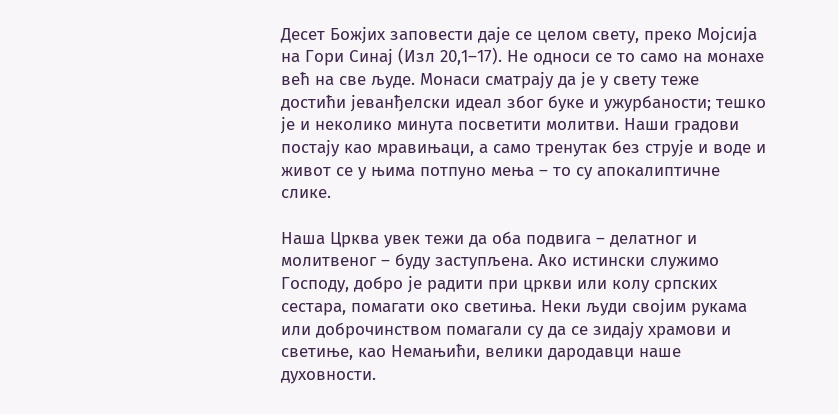Десет Божјих заповести даје се целом свету, преко Мојсија на Гори Синај (Изл 20,1–17). Не односи се то само на монахе већ на све људе. Монаси сматрају да је у свету теже достићи јеванђелски идеал због буке и ужурбаности; тешко је и неколико минута посветити молитви. Наши градови постају као мравињаци, а само тренутак без струје и воде и живот се у њима потпуно мења – то су апокалиптичне слике.

Наша Црква увек тежи да оба подвига – делатног и молитвеног – буду заступљена. Ако истински служимо Господу, добро је радити при цркви или колу српских сестара, помагати око светиња. Неки људи својим рукама или доброчинством помагали су да се зидају храмови и светиње, као Немањићи, велики дародавци наше духовности.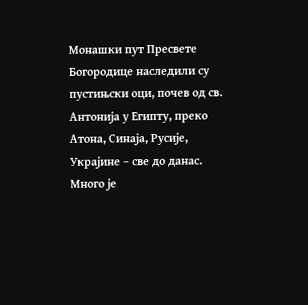Монашки пут Пресвете Богородице наследили су пустињски оци, почев од св. Антонија у Египту, преко Атона, Синаја, Русије, Украјине – све до данас. Много је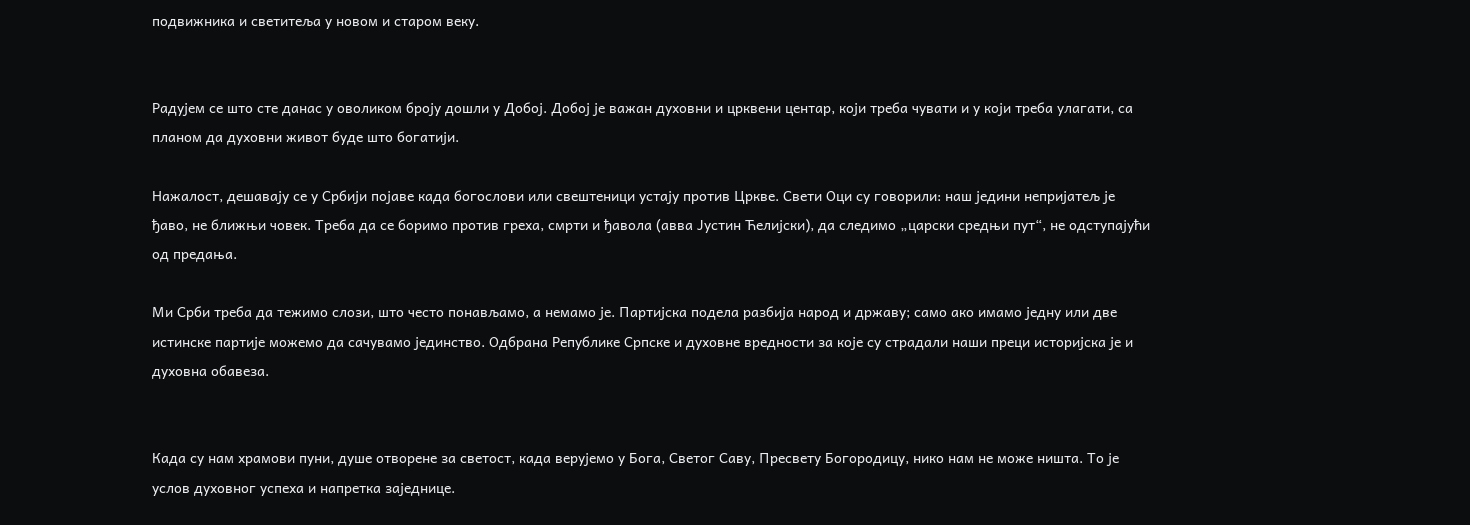подвижника и светитеља у новом и старом веку.


Радујем се што сте данас у оволиком броју дошли у Добој. Добој је важан духовни и црквени центар, који треба чувати и у који треба улагати, са планом да духовни живот буде што богатији.

Нажалост, дешавају се у Србији појаве када богослови или свештеници устају против Цркве. Свети Оци су говорили: наш једини непријатељ је ђаво, не ближњи човек. Треба да се боримо против греха, смрти и ђавола (авва Јустин Ћелијски), да следимо „царски средњи пут“, не одступајући од предања.

Ми Срби треба да тежимо слози, што често понављамо, а немамо је. Партијска подела разбија народ и државу; само ако имамо једну или две истинске партије можемо да сачувамо јединство. Одбрана Републике Српске и духовне вредности за које су страдали наши преци историјска је и духовна обавеза.


Када су нам храмови пуни, душе отворене за светост, када верујемо у Бога, Светог Саву, Пресвету Богородицу, нико нам не може ништа. То је услов духовног успеха и напретка заједнице.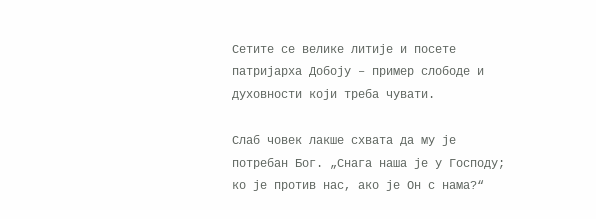Сетите се велике литије и посете патријарха Добоју – пример слободе и духовности који треба чувати.

Слаб човек лакше схвата да му је потребан Бог. „Снага наша је у Господу; ко је против нас, ако је Он с нама?“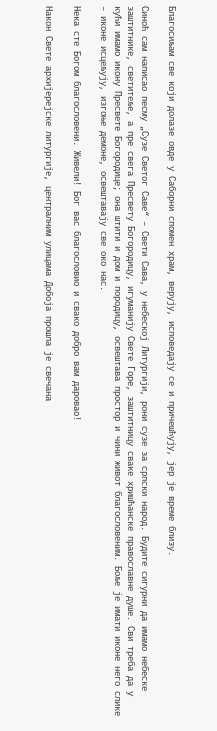Благосиљам све који долазе овде у Саборни спомен храм, верују, исповедају се и причешћују, јер је време близу.

Синоћ сам написао песму „Сузе Светог Саве“ – Свети Сава, у небеској Литургији, рони сузе за српски народ. Будите сигурни да имамо небеске заштитнике, светитеље, а пре свега Пресвету Богородицу, игуманију Свете Горе, заштитницу сваке хришћанске православне душе. Сви треба да у кући имамо икону Пресвете Богородице; она штити и дом и породицу, освештава простор и чини живот благословеним. Боље је имати иконе него слике – иконе исцељују, изгоње демоне, освештавају све око нас.

Нека сте Богом благословени. Живели! Бог вас благословио и свако добро вам даровао!

Након Свете архијерејске литургије, централним улицама Добоја прошла је свечана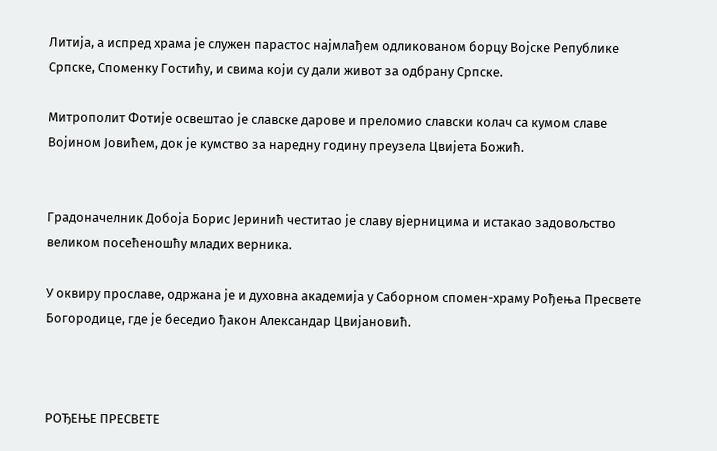Литија, а испред храма је служен парастос најмлађем одликованом борцу Војске Републике Српске, Споменку Гостићу, и свима који су дали живот за одбрану Српске.

Митрополит Фотије освештао је славске дарове и преломио славски колач са кумом славе Војином Јовићем, док је кумство за наредну годину преузела Цвијета Божић.


Градоначелник Добоја Борис Јеринић честитао је славу вјерницима и истакао задовољство великом посећеношћу младих верника.

У оквиру прославе, одржана је и духовна академија у Саборном спомен-храму Рођења Пресвете Богородице, где је беседио ђакон Александар Цвијановић.



РОЂЕЊЕ ПРЕСВЕТЕ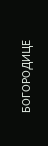БОГОРОДИЦЕ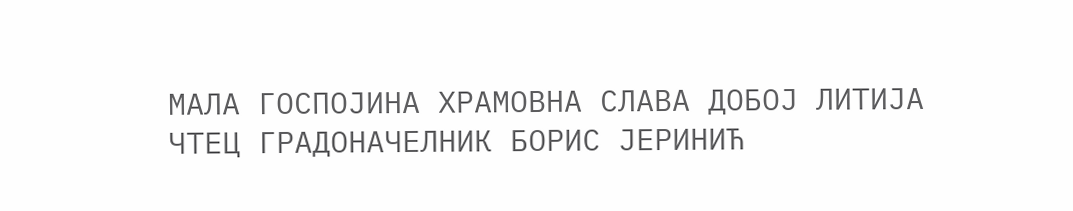МАЛА ГОСПОЈИНА ХРАМОВНА СЛАВА ДОБОЈ ЛИТИЈА ЧТЕЦ ГРАДОНАЧЕЛНИК БОРИС ЈЕРИНИЋ